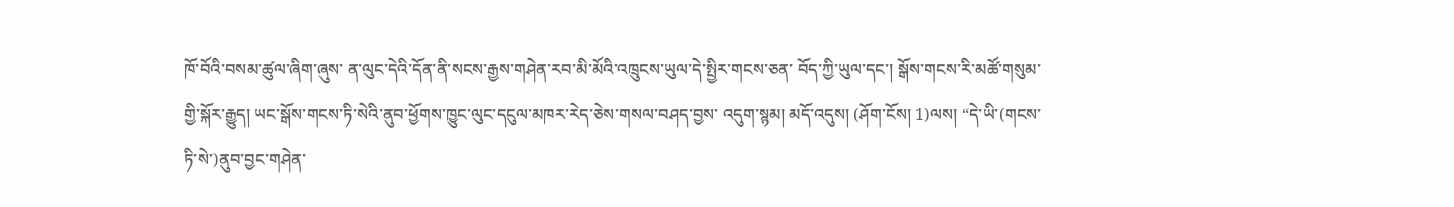ཁོ་བོའི་བསམ་ཚུལ་ཞིག་ཞུས་ ན་ལུང་དེའི་དོན་ནི་སངས་རྒྱས་གཤེན་རབ་མི་མོའི་འཁྲུངས་ཡུལ་དེ་སྤྱིར་གངས་ཅན་ བོད་ཀྱི་ཡུལ་དང་། སྒོས་གངས་རི་མཚོ་གསུམ་གྱི་སྐོར་རྒྱུད། ཡང་སྒོས་གངས་ཏི་སེའི་ནུབ་ཕྱོགས་ཁྱུང་ལུང་དངུལ་མཁར་རེད་ཅེས་གསལ་བཤད་བྱས་ འདུག་སྙམ། མདོ་འདུས། (ཤོག་ངོས། 1)ལས། “དེ་ཡི་(གངས་ཏི་སེ་)ནུབ་བྱང་གཤེན་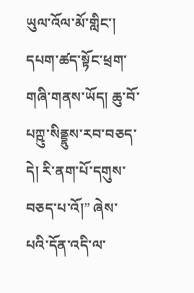ཡུལ་འོལ་མོ་གླིང་། དཔག་ཚད་སྟོང་ཕྲག་གཞི་གནས་ཡོད། ཆུ་བོ་པཀྵུ་སིནྡྷུས་རབ་བཅད་དེ། རི་ནག་པོ་དགུས་བཅད་པ་འོ།” ཞེས་པའི་དོན་འདི་ལ་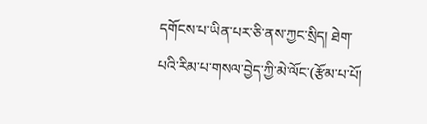དགོངས་པ་ཡིན་པར་ཅི་ནས་ཀྱང་སྲིད། ཐེག་པའི་རིམ་པ་གསལ་བྱེད་ཀྱི་མེ་ལོང་(རྩོམ་པ་པོ།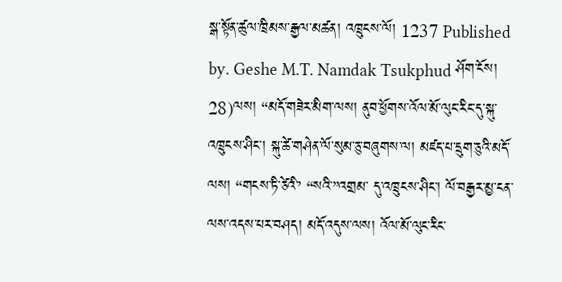སྒ་སྟོན་ཚུལ་ཁྲིམས་རྒྱལ་མཚན། འཁྲུངས་ལོ། 1237 Published by. Geshe M.T. Namdak Tsukphud ཤོག་ངོས། 28)ལས། “མདོ་གཟེར་མིག་ལས། ནུབ་ཕྱོགས་འོལ་མོ་ལུང་རིང་དུ་སྐུ་འཁྲུངས་ཤིང་། སྐུ་ཚེ་གཤེན་ལོ་སུམ་ཅུ་བཞུགས་ལ། མཛད་པ་དྲུག་ཅུའི་མདོ་ལས། “གངས་ཏི་ཙེའི་’ “སའི་”འགྲམ་ དུ་འཁྲུངས་ཤིང་། ལོ་བརྒྱར་མྱ་ངན་ལས་འདས་པར་བཤད། མདོ་འདུས་ལས། འོལ་མོ་ལུང་རིང་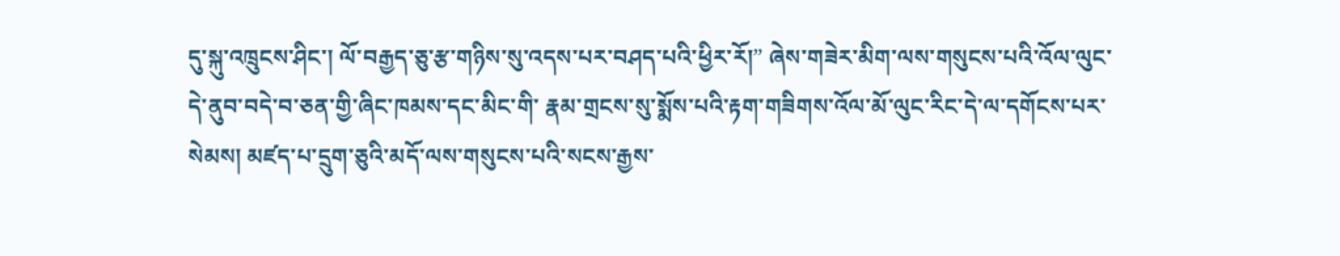དུ་སྐུ་འཁྲུངས་ཤིང་། ལོ་བརྒྱད་ཅུ་རྩ་གཉིས་སུ་འདས་པར་བཤད་པའི་ཕྱིར་རོ།” ཞེས་གཟེར་མིག་ལས་གསུངས་པའི་འོལ་ལུང་དེ་ནུབ་བདེ་བ་ཅན་གྱི་ཞིང་ཁམས་དང་མིང་གི་ རྣམ་གྲངས་སུ་སྨོས་པའི་རྟག་གཟིགས་འོལ་མོ་ལུང་རིང་དེ་ལ་དགོངས་པར་སེམས། མཛད་པ་དྲུག་ཅུའི་མདོ་ལས་གསུངས་པའི་སངས་རྒྱས་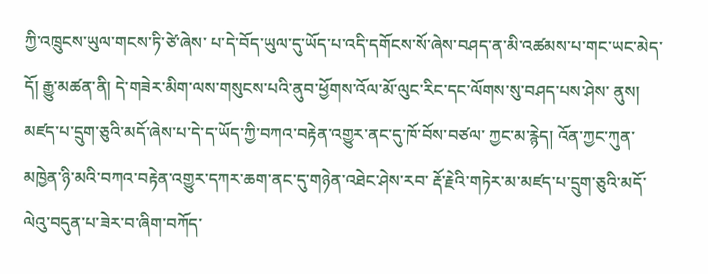ཀྱི་འཁྲུངས་ཡུལ་གངས་ཏི་ཙེ་ཞེས་ པ་དེ་བོད་ཡུལ་དུ་ཡོད་པ་འདི་དགོངས་སོ་ཞེས་བཤད་ན་མི་འཚམས་པ་གང་ཡང་མེད་དོ། རྒྱུ་མཚན་ནི། དེ་གཟེར་མིག་ལས་གསུངས་པའི་ནུབ་ཕྱོགས་འོལ་མོ་ལུང་རིང་དང་ལོགས་སུ་བཤད་པས་ཤེས་ ནུས། མཛད་པ་དྲུག་ཅུའི་མདོ་ཞེས་པ་དེ་ད་ཡོད་ཀྱི་བཀའ་བརྟེན་འགྱུར་ནང་དུ་ཁོ་བོས་བཙལ་ ཀྱང་མ་རྙེད། འོན་ཀྱང་ཀུན་མཁྱེན་ཉི་མའི་བཀའ་བརྟེན་འགྱུར་དཀར་ཆག་ནང་དུ་གཉེན་འཐེང་ཤེས་རབ་ རྡོ་རྗེའི་གཏེར་མ་མཛད་པ་དྲུག་ཅུའི་མདོ་ལེའུ་བདུན་པ་ཟེར་བ་ཞིག་བཀོད་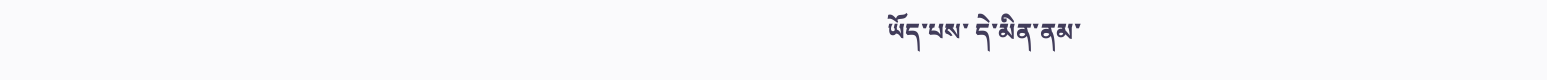ཡོད་པས་ དེ་མིན་ནམ་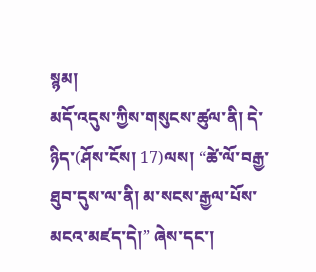སྙམ།
མདོ་འདུས་ཀྱིས་གསུངས་ཚུལ་ནི། དེ་ཉིད་(ཤོས་ངོས། 17)ལས། “ཚེ་ལོ་བརྒྱ་ཐུབ་དུས་ལ་ནི། མ་སངས་རྒྱལ་པོས་མངའ་མཛད་དེ།” ཞེས་དང་།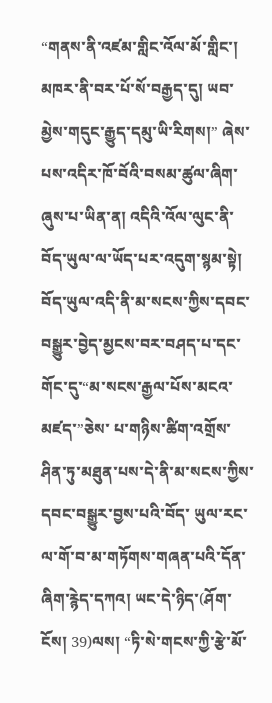“གནས་ནི་འཛམ་གླིང་འོལ་མོ་གླིང་། མཁར་ནི་བར་པོ་སོ་བརྒྱད་དུ། ཡབ་མྱེས་གདུང་རྒྱུད་དམུ་ཡི་རིགས།” ཞེས་པས་འདིར་ཁོ་བོའི་བསམ་ཚུལ་ཞིག་ཞུས་པ་ཡིན་ན། འདིའི་འོལ་ལུང་ནི་བོད་ཡུལ་ལ་ཡོད་པར་འདུག་སྙམ་སྟེ། བོད་ཡུལ་འདི་ནི་མ་སངས་ཀྱིས་དབང་བསྒྱུར་བྱེད་མྱངས་བར་བཤད་པ་དང་གོང་དུ་“མ་སངས་རྒྱལ་པོས་མངའ་མཛད་”ཅེས་ པ་གཉིས་ཚིག་འགྲོས་ཤིན་ཏུ་མཐུན་པས་དེ་ནི་མ་སངས་ཀྱིས་དབང་བསྒྱུར་བྱས་པའི་བོད་ ཡུལ་རང་ལ་གོ་བ་མ་གཏོགས་གཞན་པའི་དོན་ཞིག་རྙེད་དཀའ། ཡང་དེ་ཉིད་(ཤོག་ངོས། 39)ལས། “ཏི་སེ་གངས་ཀྱི་རྩེ་མོ་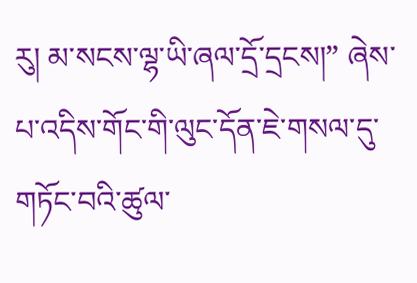རུ། མ་སངས་ལྷ་ཡི་ཞལ་དྲོ་དྲངས།” ཞེས་པ་འདིས་གོང་གི་ལུང་དོན་ཇེ་གསལ་དུ་གཏོང་བའི་ཚུལ་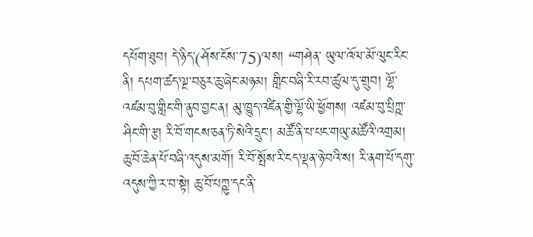དཔོག་ཐུབ། དེ་ཉིད་(ཤོས་ངོས་75)ལས། “གཤེན་ ཡུལ་འོལ་མོ་ལུང་རིང་ནི། དཔག་ཚད་ལྔ་བཅུར་ཆུ་ཞེང་མཉམ། གླིང་བཞི་རི་རབ་ཚུལ་དུ་གྲུབ། ལྷོ་འཛམ་བུ་གླིང་གི་ནུབ་བྱང་ན། མུ་ཁྱུད་འཛིན་གྱི་ལྷོ་ཡི་ཕྱོགས། འཛམ་བུ་པྲིཀྵ་ཤིང་གི་རྩ། རི་བོ་གངས་ཅན་ཏི་སེའི་དྲུང་། མཚོ་ནི་པ་པང་གཡུ་མཚོའི་འགྲམ། ཆུ་བོ་ཆེན་པོ་བཞི་འདུས་མགོ། རི་བོ་སྤོས་རི་ངད་ལྡན་ཉེ་བའི་ས། རི་ནག་པོ་དགུ་འདུས་ཀྱི་ར་བ་སྟེ། ཆུ་བོ་པཀྵུ་དང་ནི་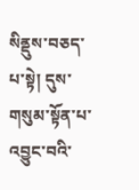སིནྡུས་བཅད་པ་སྟེ། དུས་གསུམ་སྟོན་པ་འབྱུང་བའི་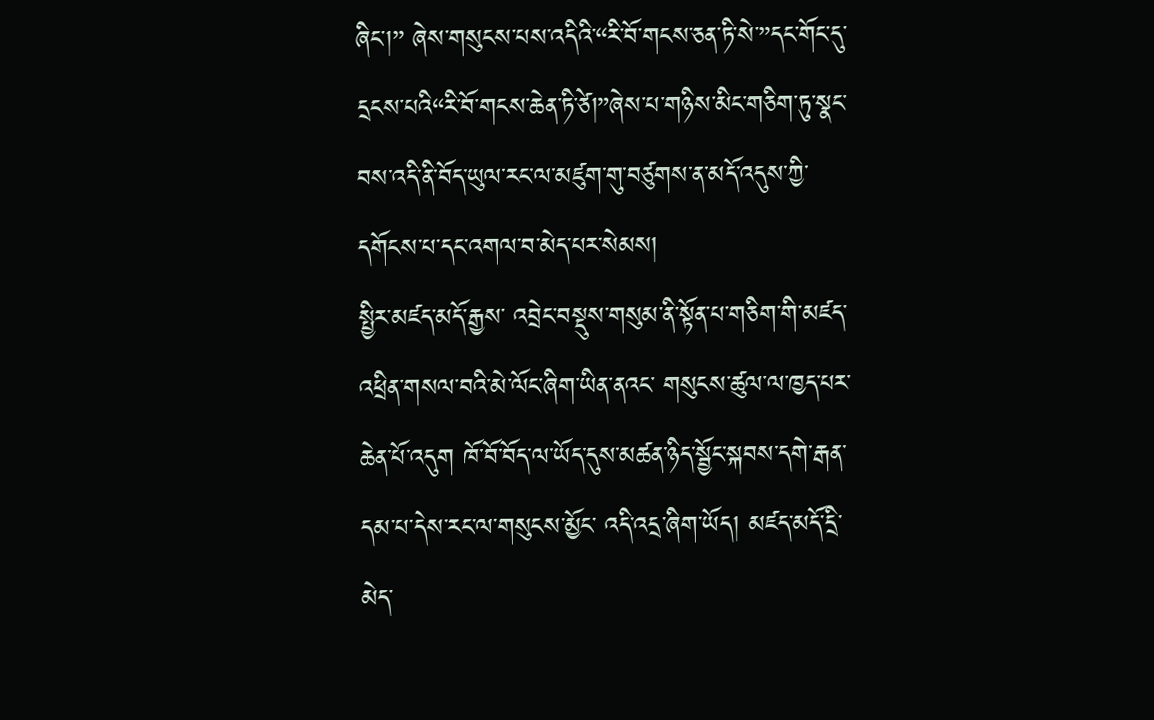ཞིང་།” ཞེས་གསུངས་པས་འདིའི་“རི་བོ་གངས་ཅན་ཏི་སེ་”དང་གོང་དུ་དྲངས་པའི“རི་བོ་གངས་ཆེན་ཏི་ཙེ།”ཞེས་པ་གཉིས་མིང་གཅིག་ཏུ་སྣང་བས་འདི་ནི་བོད་ཡུལ་རང་ལ་མཛུག་གུ་བཙུགས་ན་མདོ་འདུས་ཀྱི་དགོངས་པ་དང་འགལ་བ་མེད་པར་སེམས།
སྤྱིར་མཛད་མདོ་རྒྱས་ འབྲེང་བསྡུས་གསུམ་ནི་སྟོན་པ་གཅིག་གི་མཛད་འཕྲིན་གསལ་བའི་མེ་ལོང་ཞིག་ཡིན་ནའང་ གསུངས་ཚུལ་ལ་ཁྱད་པར་ཆེན་པོ་འདུག ཁོ་བོ་བོད་ལ་ཡོད་དུས་མཚན་ཉིད་སྦྱོང་སྐབས་དགེ་རྒན་དམ་པ་དེས་རང་ལ་གསུངས་མྱོང་ འདི་འདྲ་ཞིག་ཡོད། མཛད་མདོ་དྲི་མེད་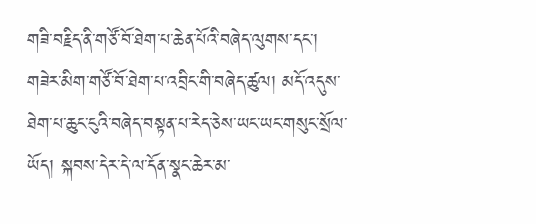གཟི་བརྗིད་ནི་གཙོ་བོ་ཐེག་པ་ཆེན་པོའི་བཞེད་ལུགས་དང་། གཟེར་མིག་གཙོ་བོ་ཐེག་པ་འབྲིང་གི་བཞེད་ཚུལ། མདོ་འདུས་ཐེག་པ་ཆུང་ངུའི་བཞེད་བསྟན་པ་རེད་ཅེས་ཡང་ཡང་གསུང་སྲོལ་ཡོད། སྐབས་དེར་དེ་ལ་དོན་སྣང་ཆེར་མ་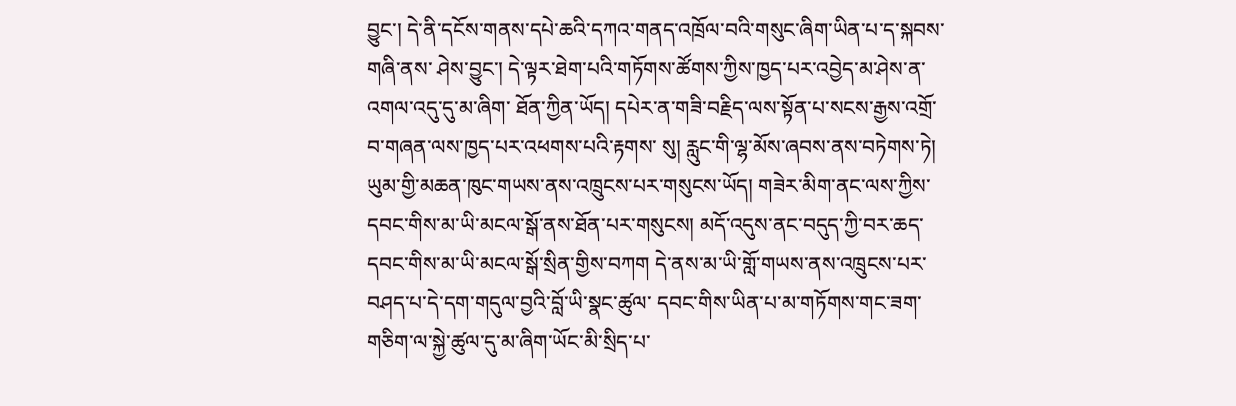བྱུང་། དེ་ནི་དངོས་གནས་དཔེ་ཆའི་དཀའ་གནད་འཁྲོལ་བའི་གསུང་ཞིག་ཡིན་པ་ད་སྐབས་གཞི་ནས་ ཤེས་བྱུང་། དེ་ལྟར་ཐེག་པའི་གཏོགས་ཚོགས་ཀྱིས་ཁྱད་པར་འབྱེད་མ་ཤེས་ན་འགལ་འདུ་དུ་མ་ཞིག་ ཐོན་ཀྱིན་ཡོད། དཔེར་ན་གཟི་བརྗིད་ལས་སྟོན་པ་སངས་རྒྱས་འགྲོ་བ་གཞན་ལས་ཁྱད་པར་འཕགས་པའི་རྟགས་ སུ། རླུང་གི་ལྷ་མོས་ཞབས་ནས་བཏེགས་ཏེ། ཡུམ་གྱི་མཆན་ཁུང་གཡས་ནས་འཁྲུངས་པར་གསུངས་ཡོད། གཟེར་མིག་ནང་ལས་ཀྱིས་དབང་གིས་མ་ཡི་མངལ་སྒོ་ནས་ཐོན་པར་གསུངས། མདོ་འདུས་ནང་བདུད་ཀྱི་བར་ཆད་དབང་གིས་མ་ཡི་མངལ་སྒོ་སྲིན་གྱིས་བཀག དེ་ནས་མ་ཡི་གློ་གཡས་ནས་འཁྲུངས་པར་བཤད་པ་དེ་དག་གདུལ་བྱའི་བློ་ཡི་སྣང་ཚུལ་ དབང་གིས་ཡིན་པ་མ་གཏོགས་གང་ཟག་གཅིག་ལ་སྐྱེ་ཚུལ་དུ་མ་ཞིག་ཡོང་མི་སྲིད་པ་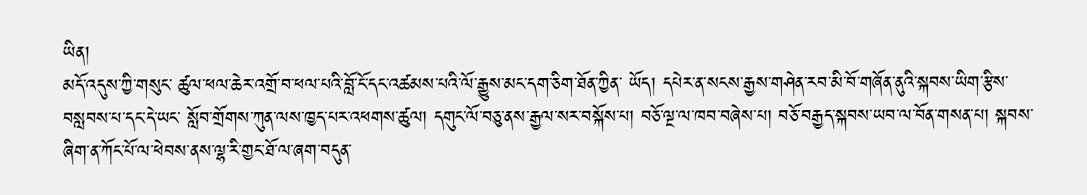ཡིན།
མདོ་འདུས་ཀྱི་གསུང་ ཚུལ་ཕལ་ཆེར་འགྲོ་བ་ཕལ་པའི་བློ་ངོ་དང་འཚམས་པའི་ལོ་རྒྱུས་མང་དག་ཅིག་ཐོན་ཀྱིན་ ཡོད། དཔེར་ན་སངས་རྒྱས་གཤེན་རབ་མི་བོ་གཞོན་ནུའི་སྐབས་ཡིག་རྩིས་བསླབས་པ་དང་དེ་ཡང་ སློབ་གྲོགས་ཀུན་ལས་ཁྱད་པར་འཕགས་ཚུལ། དགུང་ལོ་བཅུ་ནས་རྒྱལ་སར་བསྐོས་པ། བཅོ་ལྔ་ལ་ཁབ་བཞེས་པ། བཅོ་བརྒྱད་སྐབས་ཡབ་ལ་བོན་གསན་པ། སྐབས་ཞིག་ན་ཀོང་པོ་ལ་ཕེབས་ནས་ལྷ་རི་གྱང་ཐོ་ལ་ཞག་བདུན་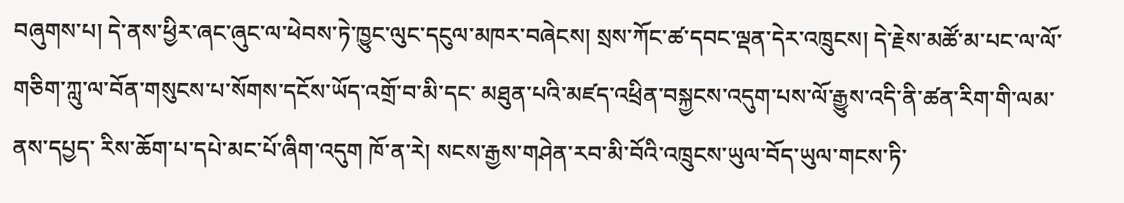བཞུགས་པ། དེ་ནས་ཕྱིར་ཞང་ཞུང་ལ་ཕེབས་ཏེ་ཁྱུང་ལུང་དངུལ་མཁར་བཞེངས། སྲས་ཀོང་ཚ་དབང་ལྡན་དེར་འཁྲུངས། དེ་རྗེས་མཚོ་མ་པང་ལ་ལོ་གཅིག་ཀླུ་ལ་བོན་གསུངས་པ་སོགས་དངོས་ཡོད་འགྲོ་བ་མི་དང་ མཐུན་པའི་མཛད་འཕྲིན་བསྐྱངས་འདུག་པས་ལོ་རྒྱུས་འདི་ནི་ཚན་རིག་གི་ལམ་ནས་དཔྱད་ རིས་ཆོག་པ་དཔེ་མང་པོ་ཞིག་འདུག ཁོ་ན་རེ། སངས་རྒྱས་གཤེན་རབ་མི་བོའི་འཁྲུངས་ཡུལ་བོད་ཡུལ་གངས་ཏི་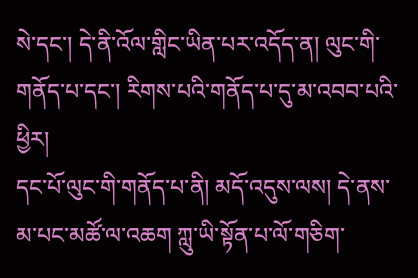སེ་དང་། དེ་ནི་འོལ་གླིང་ཡིན་པར་འདོད་ན། ལུང་གི་གནོད་པ་དང་། རིགས་པའི་གནོད་པ་དུ་མ་འབབ་པའི་ཕྱིར།
དང་པོ་ལུང་གི་གནོད་པ་ནི། མདོ་འདུས་ལས། དེ་ནས་མ་པང་མཚོ་ལ་འཆག ཀླུ་ཡི་སྟོན་པ་ལོ་གཅིག་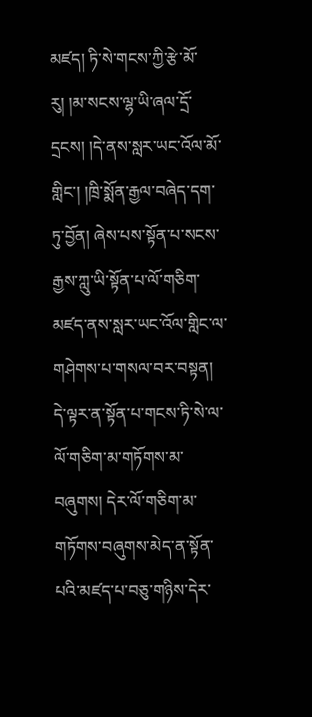མཛད། ཏི་སེ་གངས་ཀྱི་རྩེ་མོ་རུ། །མ་སངས་ལྷ་ཡི་ཞལ་དྲོ་དྲངས། །དེ་ནས་སླར་ཡང་འོལ་མོ་གླིང་། །ཁྲི་སྨོན་རྒྱལ་བཞེད་དག་ཏུ་བྱོན། ཞེས་པས་སྟོན་པ་སངས་རྒྱས་ཀླུ་ཡི་སྟོན་པ་ལོ་གཅིག་མཛད་ནས་སླར་ཡང་འོལ་གླིང་ལ་ གཤེགས་པ་གསལ་བར་བསྟན། དེ་ལྟར་ན་སྟོན་པ་གངས་ཏི་སེ་ལ་ལོ་གཅིག་མ་གཏོགས་མ་བཞུགས། དེར་ལོ་གཅིག་མ་གཏོགས་བཞུགས་མེད་ན་སྟོན་པའི་མཛད་པ་བཅུ་གཉིས་དེར་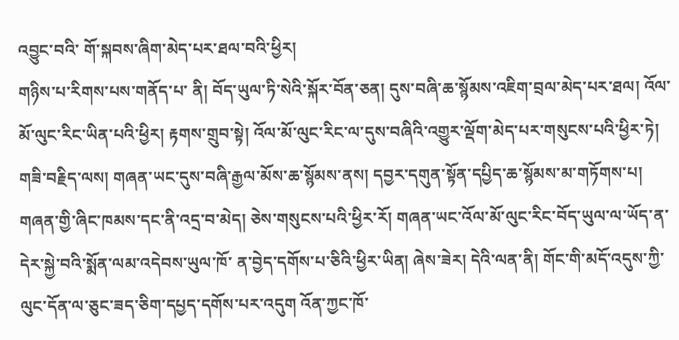འབྱུང་བའི་ གོ་སྐབས་ཞིག་མེད་པར་ཐལ་བའི་ཕྱིར།
གཉིས་པ་རིགས་པས་གནོད་པ་ ནི། བོད་ཡུལ་ཏི་སེའི་སྐོར་བོན་ཅན། དུས་བཞི་ཆ་སྙོམས་འཇིག་བྲལ་མེད་པར་ཐལ། འོལ་མོ་ལུང་རིང་ཡིན་པའི་ཕྱིར། རྟགས་གྲུབ་སྟེ། འོལ་མོ་ལུང་རིང་ལ་དུས་བཞིའི་འགྱུར་ལྡོག་མེད་པར་གསུངས་པའི་ཕྱིར་ཏེ། གཟི་བརྗིད་ལས། གཞན་ཡང་དུས་བཞི་རྒྱལ་མོས་ཆ་སྙོམས་ནས། དབྱར་དགུན་སྟོན་དཔྱིད་ཆ་སྙོམས་མ་གཏོགས་པ། གཞན་གྱི་ཞིང་ཁམས་དང་ནི་འདྲ་བ་མེད། ཅེས་གསུངས་པའི་ཕྱིར་རོ། གཞན་ཡང་འོལ་མོ་ལུང་རིང་བོད་ཡུལ་ལ་ཡོད་ན་དེར་སྐྱེ་བའི་སྨོན་ལམ་འདེབས་ཡུལ་ཁོ་ ན་བྱེད་དགོས་པ་ཅིའི་ཕྱིར་ཡིན། ཞེས་ཟེར། དེའི་ལན་ནི། གོང་གི་མདོ་འདུས་ཀྱི་ལུང་དོན་ལ་ཅུང་ཟད་ཅིག་དཔྱད་དགོས་པར་འདུག འོན་ཀྱང་ཁོ་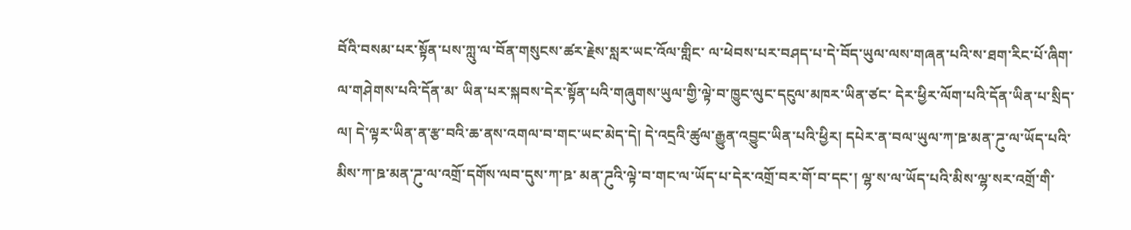བོའི་བསམ་པར་སྟོན་པས་ཀླུ་ལ་བོན་གསུངས་ཚར་རྗེས་སླར་ཡང་འོལ་གླིང་ ལ་ཕེབས་པར་བཤད་པ་དེ་བོད་ཡུལ་ལས་གཞན་པའི་ས་ཐག་རིང་པོ་ཞིག་ལ་གཤེགས་པའི་དོན་མ་ ཡིན་པར་སྐབས་དེར་སྟོན་པའི་གཞུགས་ཡུལ་གྱི་ལྟེ་བ་ཁྱུང་ལུང་དངུལ་མཁར་ཡིན་ཙང་ དེར་ཕྱིར་ལོག་པའི་དོན་ཡིན་པ་སྲིད་ལ། དེ་ལྟར་ཡིན་ན་རྩ་བའི་ཆ་ནས་འགལ་བ་གང་ཡང་མེད་དེ། དེ་འདྲའི་ཚུལ་རྒྱུན་འབྱུང་ཡིན་པའི་ཕྱིར། དཔེར་ན་བལ་ཡུལ་ཀ་ཋ་མན་ཌུ་ལ་ཡོད་པའི་མིས་ཀ་ཋ་མན་ཌུ་ལ་འགྲོ་དགོས་ལབ་དུས་ཀ་ཋ་ མན་ཌུའི་ལྟེ་བ་གང་ལ་ཡོད་པ་དེར་འགྲོ་བར་གོ་བ་དང་། ལྷ་ས་ལ་ཡོད་པའི་མིས་ལྷ་སར་འགྲོ་གི་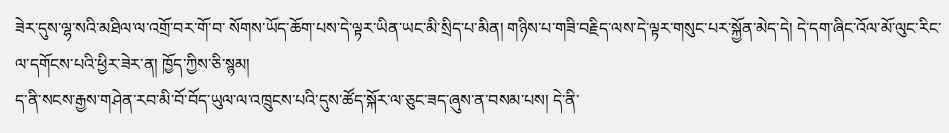ཟེར་དུས་ལྷ་སའི་མཐིལ་ལ་འགྲོ་བར་གོ་བ་ སོགས་ཡོད་ཆོག་པས་དེ་ལྟར་ཡིན་ཡང་མི་སྲིད་པ་མིན། གཉིས་པ་གཟི་བརྗིད་ལས་དེ་ལྟར་གསུང་པར་སྐྱོན་མེད་དེ། དེ་དག་ཞིང་འོལ་མོ་ལུང་རིང་ལ་དགོངས་པའི་ཕྱིར་ཟེར་ན། ཁྱོད་ཀྱིས་ཅི་སྙམ།
ད་ནི་སངས་རྒྱས་གཤེན་རབ་མི་བོ་བོད་ཡུལ་ལ་འཁྲུངས་པའི་དུས་ཚོད་སྐོར་ལ་ཅུང་ཟད་ཞུས་ན་བསམ་པས། དེ་ནི་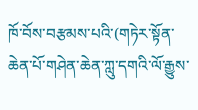ཁོ་བོས་བརྩམས་པའི་(གཏེར་སྟོན་ཆེན་པོ་གཤེན་ཆེན་ཀླུ་དགའི་ལོ་རྒྱུས་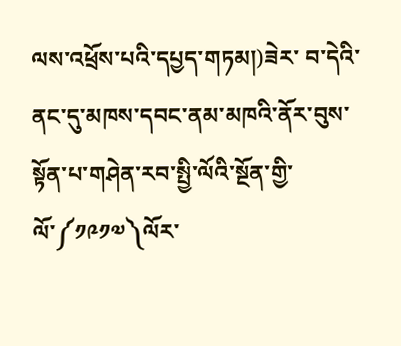ལས་འཕྲོས་པའི་དཔྱད་གཏམ།)ཟེར་ བ་དེའི་ནང་དུ་མཁས་དབང་ནམ་མཁའི་ནོར་བུས་སྟོན་པ་གཤེན་རབ་སྤྱི་ལོའི་སྔོན་གྱི་ ལོ་༼༡༩༡༧༽ལོར་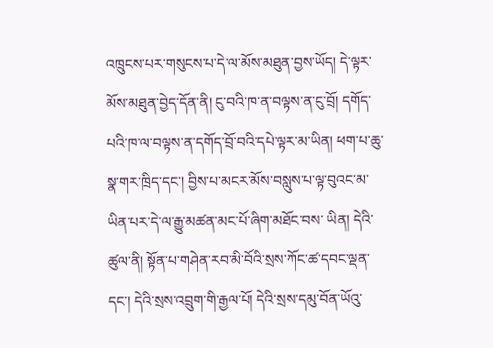འཁྲུངས་པར་གསུངས་པ་དེ་ལ་མོས་མཐུན་བྱས་ཡོད། དེ་ལྟར་མོས་མཐུན་བྱེད་དོན་ནི། ངུ་བའི་ཁ་ན་བལྟས་ན་ངུ་བྲོ། དགོད་པའི་ཁ་ལ་བལྟས་ན་དགོད་བྲོ་བའི་དཔེ་ལྟར་མ་ཡིན། ཕག་པ་ཆུ་སྣ་གར་ཁྲིད་དང་། བྱིས་པ་མངར་མོས་བསླུས་པ་ལྟ་བུའང་མ་ཡིན་པར་དེ་ལ་རྒྱུ་མཚན་མང་པོ་ཞིག་མཐོང་བས་ ཡིན། དེའི་ཚུལ་ནི། སྟོན་པ་གཤེན་རབ་མི་བོའི་སྲས་ཀོང་ཚ་དབང་ལྡན་དང་། དེའི་སྲས་འབྲུག་གི་རྒྱལ་པོ། དེའི་སྲས་དམུ་བོན་ཡོའུ་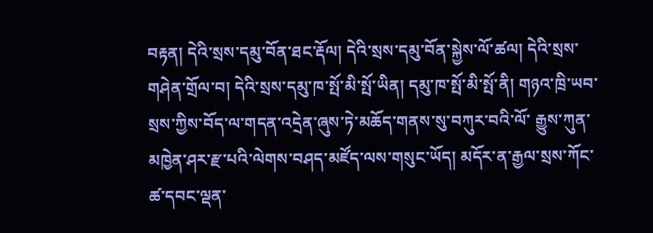བརྟན། དེའི་སྲས་དམུ་བོན་ཐང་རྡོལ། དེའི་སྲས་དམུ་བོན་སྐྱེས་ལོ་ཚལ། དེའི་སྲས་གཤེན་གྲོལ་བ། དེའི་སྲས་དམུ་ཁ་སྤོ་མི་སྤོ་ཡིན། དམུ་ཁ་སྤོ་མི་སྤོ་ནི། གཉའ་ཁྲི་ཡབ་སྲས་ཀྱིས་བོད་ལ་གདན་འདྲེན་ཞུས་ཏེ་མཆོད་གནས་སུ་བཀུར་བའི་ལོ་ རྒྱུས་ཀུན་མཁྱེན་ཤར་རྫ་པའི་ལེགས་བཤད་མཛོད་ལས་གསུང་ཡོད། མདོར་ན་རྒྱལ་སྲས་ཀོང་ཚ་དབང་ལྡན་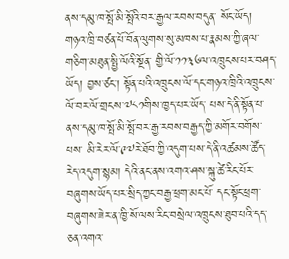ནས་དམུ་ཁ་སྤོ་མི་སྤོའི་བར་རྒྱལ་རབས་བདུན་ སོང་ཡོད། གཉའ་ཁྲི་བཙན་པོ་བོན་ལུགས་སུ་མཁས་པ་རྣམས་ཀྱི་ཞལ་གཅིག་མཐུན་སྤྱི་ལོའི་སྔོན་ གྱི་ལོ་༡༡༣༦ལ་འཁྲུངས་པར་བཤད་ཡོད། བྱས་ཙང་། སྟོན་པའི་འཁྲུངས་ལོ་དང་གཉའ་ཁྲིའི་འཁྲུངས་ལོ་བར་ལོ་གྲངས་༧༨༡གིས་ཁྱད་པར་ཡོད་ པས་དེ་ནི་སྟོན་པ་ནས་དམུ་ཁ་སྤོ་མི་སྤོ་བར་རྒྱ་རབས་བརྒྱད་ཀྱི་མགོར་བགོས་པས་ མི་རེར་ལོ་༩༧རེ་ཐོབ་ཀྱི་འདུག་པས་དེ་ནི་འཚམས་ཚོད་རེད་འདུག་སྙམ། དེའི་ནང་ནས་འགའ་ཤས་སྐུ་ཚེ་རིང་པོར་བཞུགས་ཡོད་པར་སྲིད་ཀྱང་བརྒྱ་ཕྲག་མང་པོ་ དང་སྟོང་ཕྲག་བཞུགས་ཟེར་ན་ཁྱི་སོ་ལས་རིང་བསྲེལ་འཁྲུངས་ཐུབ་པའི་དད་ཅན་འགའ་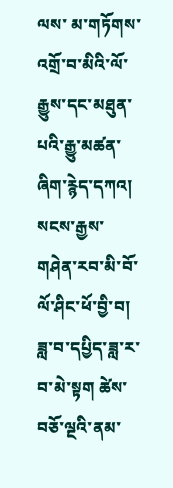ལས་ མ་གཏོགས་འགྲོ་བ་མིའི་ལོ་རྒྱུས་དང་མཐུན་པའི་རྒྱུ་མཚན་ཞིག་རྙེད་དཀའ། སངས་རྒྱས་གཤེན་རབ་མི་བོ་ལོ་ཤིང་ཕོ་བྱི་བ། ཟླ་བ་དཔྱིད་ཟླ་ར་བ་མེ་སྟག ཚེས་བཅོ་ལྔའི་ནམ་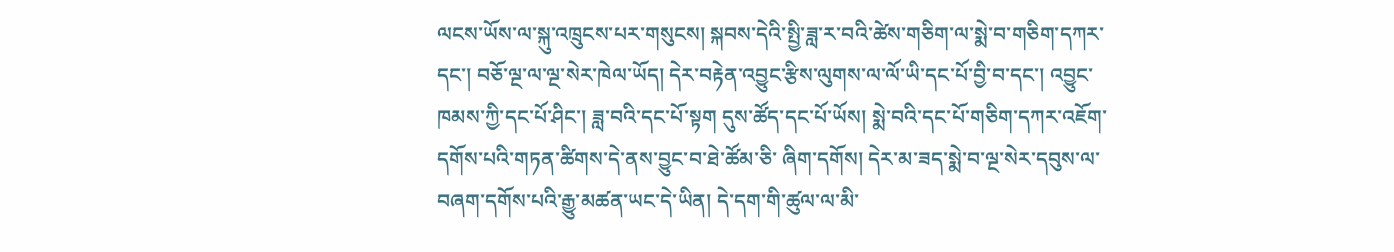ལངས་ཡོས་ལ་སྐུ་འཁྲུངས་པར་གསུངས། སྐབས་དེའི་སྤྱི་ཟླ་ར་བའི་ཚེས་གཅིག་ལ་སྨེ་བ་གཅིག་དཀར་དང་། བཅོ་ལྔ་ལ་ལྔ་སེར་ཁེལ་ཡོད། དེར་བརྟེན་འབྱུང་རྩིས་ལུགས་ལ་ལོ་ཡི་དང་པོ་བྱི་བ་དང་། འབྱུང་ཁམས་ཀྱི་དང་པོ་ཤིང་། ཟླ་བའི་དང་པོ་སྟག དུས་ཚོད་དང་པོ་ཡོས། སྨེ་བའི་དང་པོ་གཅིག་དཀར་འཇོག་དགོས་པའི་གཏན་ཚིགས་དེ་ནས་བྱུང་བ་ཐེ་ཚོམ་ཅི་ ཞིག་དགོས། དེར་མ་ཟད་སྨེ་བ་ལྔ་སེར་དབུས་ལ་བཞག་དགོས་པའི་རྒྱུ་མཚན་ཡང་དེ་ཡིན། དེ་དག་གི་ཚུལ་ལ་མི་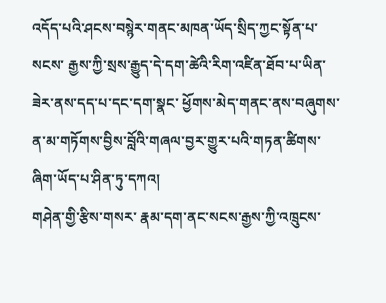འདོད་པའི་ཤངས་བསྙེར་གནང་མཁན་ཡོད་སྲིད་ཀྱང་སྟོན་པ་སངས་ རྒྱས་ཀྱི་སྲས་རྒྱུད་དེ་དག་ཚེའི་རིག་འཛིན་ཐོབ་པ་ཡིན་ཟེར་ནས་དད་པ་དང་དག་སྣང་ ཕྱོགས་མེད་གནང་ནས་བཞུགས་ན་མ་གཏོགས་བྱིས་བློའི་གཞལ་བྱར་གྱུར་པའི་གཏན་ཚིགས་ ཞིག་ཡོད་པ་ཤིན་ཏུ་དཀའ།
གཤེན་གྱི་རྩིས་གསར་ རྣམ་དག་ནང་སངས་རྒྱས་ཀྱི་འཁྲུངས་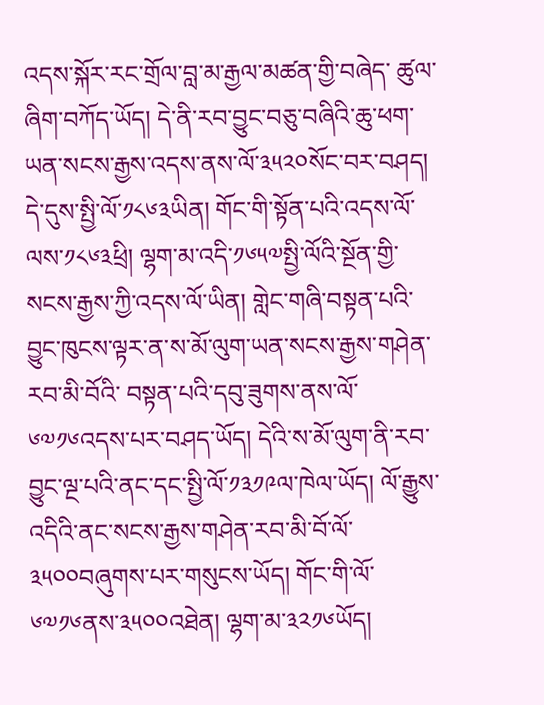འདས་སྐོར་རང་གྲོལ་བླ་མ་རྒྱལ་མཚན་གྱི་བཞེད་ ཚུལ་ཞིག་བཀོད་ཡོད། དེ་ནི་རབ་བྱུང་བཅུ་བཞིའི་ཆུ་ཕག་ཡན་སངས་རྒྱས་འདས་ནས་ལོ་༣༥༢༠སོང་བར་བཤད། དེ་དུས་སྤྱི་ལོ་༡༨༦༣ཡིན། གོང་གི་སྟོན་པའི་འདས་ལོ་ལས་༡༨༦༣ཕྲི། ལྷག་མ་འདི་༡༦༥༧སྤྱི་ལོའི་སྔོན་གྱི་སངས་རྒྱས་ཀྱི་འདས་ལོ་ཡིན། གླེང་གཞི་བསྟན་པའི་བྱུང་ཁུངས་ལྟར་ན་ས་མོ་ལུག་ཡན་སངས་རྒྱས་གཤེན་རབ་མི་བོའི་ བསྟན་པའི་དབུ་ཟུགས་ནས་ལོ་༦༧༡༦འདས་པར་བཤད་ཡོད། དེའི་ས་མོ་ལུག་ནི་རབ་བྱུང་ལྔ་པའི་ནང་དང་སྤྱི་ལོ་༡༣༡༩ལ་ཁེལ་ཡོད། ལོ་རྒྱུས་འདིའི་ནང་སངས་རྒྱས་གཤེན་རབ་མི་བོ་ལོ་༣༥༠༠བཞུགས་པར་གསུངས་ཡོད། གོང་གི་ལོ་༦༧༡༦ནས་༣༥༠༠འཐེན། ལྷག་མ་༣༢༡༦ཡོད།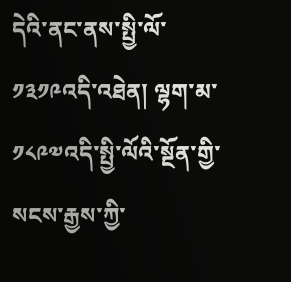དེའི་ནང་ནས་སྤྱི་ལོ་༡༣༡༩འདི་འཐེན། ལྷག་མ་༡༨༩༧འདི་སྤྱི་ལོའི་སྔོན་གྱི་སངས་རྒྱས་ཀྱི་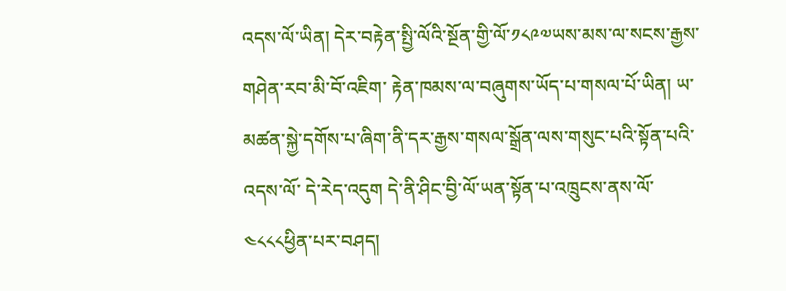འདས་ལོ་ཡིན། དེར་བརྟེན་སྤྱི་ལོའི་སྔོན་གྱི་ལོ་༡༨༩༧ཡས་མས་ལ་སངས་རྒྱས་གཤེན་རབ་མི་བོ་འཇིག་ རྟེན་ཁམས་ལ་བཞུགས་ཡོད་པ་གསལ་པོ་ཡིན། ཡ་མཚན་སྐྱེ་དགོས་པ་ཞིག་ནི་དར་རྒྱས་གསལ་སྒྲོན་ལས་གསུང་པའི་སྟོན་པའི་འདས་ལོ་ དེ་རེད་འདུག དེ་ནི་ཤིང་བྱི་ལོ་ཡན་སྟོན་པ་འཁྲུངས་ནས་ལོ་༤༨༨༨ཕྱིན་པར་བཤད།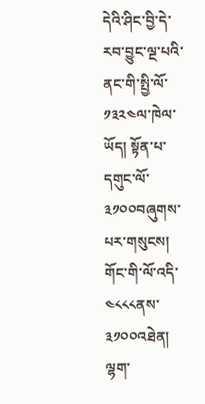དེའི་ཤིང་བྱི་དེ་རབ་བྱུང་ལྔ་པའི་ནང་གི་སྤྱི་ལོ་༡༣༢༤ལ་ཁེལ་ཡོད། སྟོན་པ་དགུང་ལོ་༣༡༠༠བཞུགས་པར་གསུངས། གོང་གི་ལོ་འདི་༤༨༨༨ནས་༣༡༠༠འཐེན། ལྷག་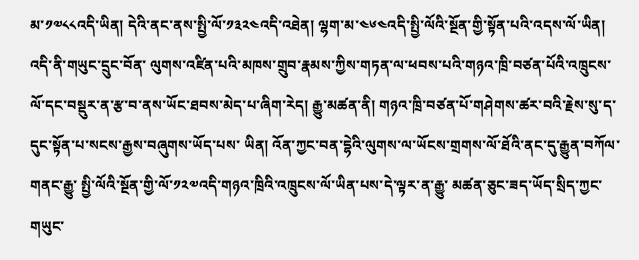མ་༡༧༨༨འདི་ཡིན། དེའི་ནང་ནས་སྤྱི་ལོ་༡༣༢༤འདི་འཐེན། ལྷག་མ་༤༦༤འདི་སྤྱི་ལོའི་སྔོན་གྱི་སྟོན་པའི་འདས་ལོ་ཡིན།
འདི་ནི་གཡུང་དྲུང་བོན་ ལུགས་འཛིན་པའི་མཁས་གྲུབ་རྣམས་ཀྱིས་གཏན་ལ་ཕབས་པའི་གཉའ་ཁྲི་བཙན་པོའི་འཁྲུངས་ ལོ་དང་བསྡུར་ན་རྩ་བ་ནས་ཡོང་ཐབས་མེད་པ་ཞིག་རེད། རྒྱུ་མཚན་ནི། གཉའ་ཁྲི་བཙན་པོ་གཤེགས་ཚར་བའི་རྗེས་སུ་ད་དུང་སྟོན་པ་སངས་རྒྱས་བཞུགས་ཡོད་པས་ ཡིན། འོན་ཀྱང་བན་དྷེའི་ལུགས་ལ་ཡོངས་གྲགས་ལོ་ཐོའི་ནང་དུ་རྒྱུན་བཀོལ་གནང་རྒྱུ་ སྤྱི་ལོའི་སྔོན་གྱི་ལོ་༡༢༧འདི་གཉའ་ཁྲིའི་འཁྲུངས་ལོ་ཡིན་པས་དེ་ལྟར་ན་རྒྱུ་ མཚན་ཅུང་ཟད་ཡོད་སྲིད་ཀྱང་གཡུང་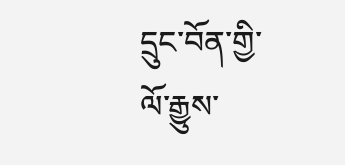དྲུང་བོན་གྱི་ལོ་རྒྱུས་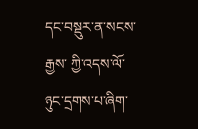དང་བསྡུར་ན་སངས་རྒྱས་ ཀྱི་འདས་ལོ་ཉུང་དྲགས་པ་ཞིག་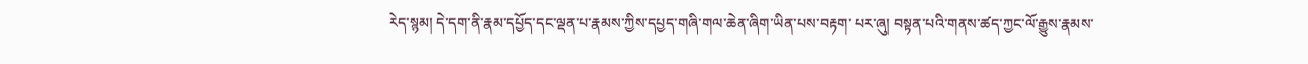རེད་སྙམ། དེ་དག་ནི་རྣམ་དཔྱོད་དང་ལྡན་པ་རྣམས་ཀྱིས་དཔྱད་གཞི་གལ་ཆེན་ཞིག་ཡིན་པས་བརྟག་ པར་ཞུ། བསྟན་པའི་གནས་ཚད་ཀྱང་ལོ་རྒྱུས་རྣམས་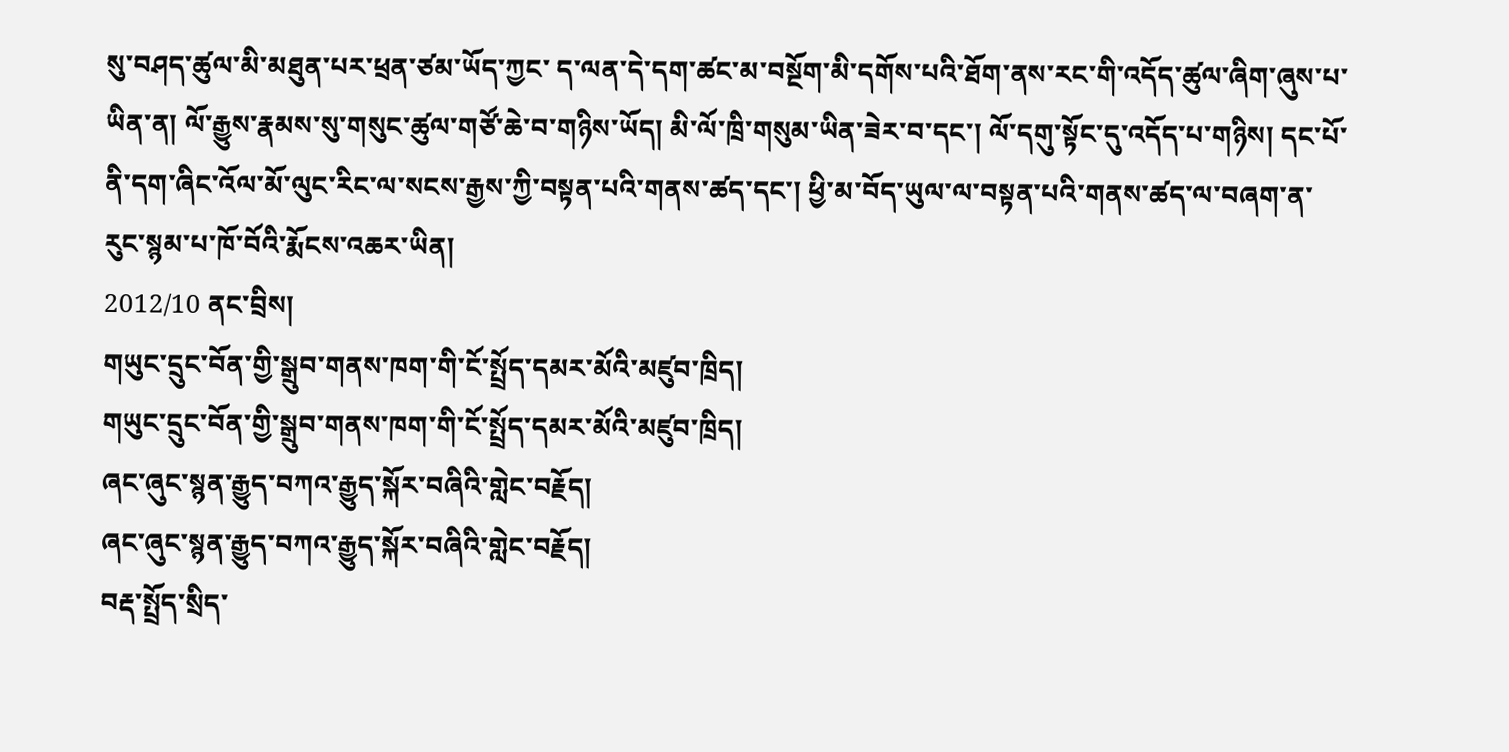སུ་བཤད་ཚུལ་མི་མཐུན་པར་ཕྲན་ཙམ་ཡོད་ཀྱང་ ད་ལན་དེ་དག་ཚང་མ་བསྔོག་མི་དགོས་པའི་ཐོག་ནས་རང་གི་འདོད་ཚུལ་ཞིག་ཞུས་པ་ཡིན་ན། ལོ་རྒྱུས་རྣམས་སུ་གསུང་ཚུལ་གཙོ་ཆེ་བ་གཉིས་ཡོད། མི་ལོ་ཁྲི་གསུམ་ཡིན་ཟེར་བ་དང་། ལོ་དགུ་སྟོང་དུ་འདོད་པ་གཉིས། དང་པོ་ནི་དག་ཞིང་འོལ་མོ་ལུང་རིང་ལ་སངས་རྒྱས་ཀྱི་བསྟན་པའི་གནས་ཚད་དང་། ཕྱི་མ་བོད་ཡུལ་ལ་བསྟན་པའི་གནས་ཚད་ལ་བཞག་ན་རུང་སྙམ་པ་ཁོ་བོའི་རྨོངས་འཆར་ཡིན།
2012/10 ནང་བྲིས།
གཡུང་དྲུང་བོན་གྱི་སྒྲུབ་གནས་ཁག་གི་ངོ་སྤྲོད་དམར་མོའི་མཛུབ་ཁྲིད།
གཡུང་དྲུང་བོན་གྱི་སྒྲུབ་གནས་ཁག་གི་ངོ་སྤྲོད་དམར་མོའི་མཛུབ་ཁྲིད།
ཞང་ཞུང་སྙན་རྒྱུད་བཀའ་རྒྱུད་སྐོར་བཞིའི་གླེང་བརྗོད།
ཞང་ཞུང་སྙན་རྒྱུད་བཀའ་རྒྱུད་སྐོར་བཞིའི་གླེང་བརྗོད།
བརྡ་སྤྲོད་སྲིད་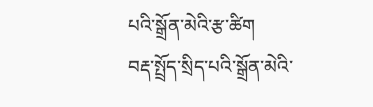པའི་སྒྲོན་མེའི་རྩ་ཚིག
བརྡ་སྤྲོད་སྲིད་པའི་སྒྲོན་མེའི་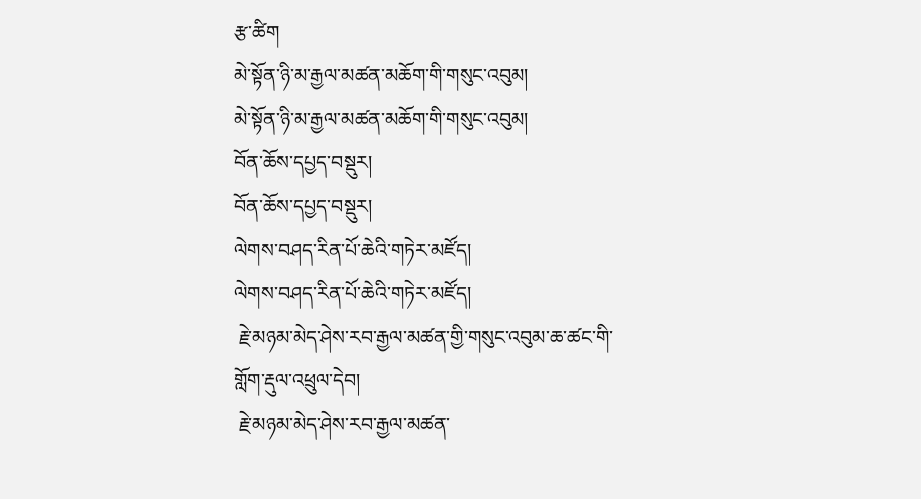རྩ་ཚིག
མེ་སྟོན་ཉི་མ་རྒྱལ་མཚན་མཆོག་གི་གསུང་འབུམ།
མེ་སྟོན་ཉི་མ་རྒྱལ་མཚན་མཆོག་གི་གསུང་འབུམ།
བོན་ཆོས་དཔྱད་བསྡུར།
བོན་ཆོས་དཔྱད་བསྡུར།
ལེགས་བཤད་རིན་པོ་ཆེའི་གཏེར་མཛོད།
ལེགས་བཤད་རིན་པོ་ཆེའི་གཏེར་མཛོད།
 རྗེ་མཉམ་མེད་ཤེས་རབ་རྒྱལ་མཚན་གྱི་གསུང་འབུམ་ཆ་ཚང་གི་གློག་རྡུལ་འཕྲུལ་དེབ།
 རྗེ་མཉམ་མེད་ཤེས་རབ་རྒྱལ་མཚན་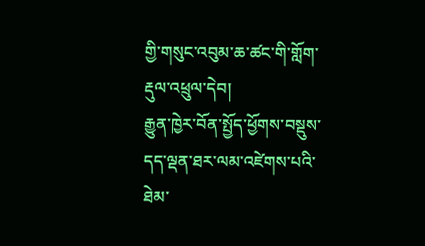གྱི་གསུང་འབུམ་ཆ་ཚང་གི་གློག་རྡུལ་འཕྲུལ་དེབ།
རྒྱུན་ཁྱེར་བོན་སྤྱོད་ཕྱོགས་བསྡུས་དད་ལྡན་ཐར་ལམ་འཛེགས་པའི་ཐེམ་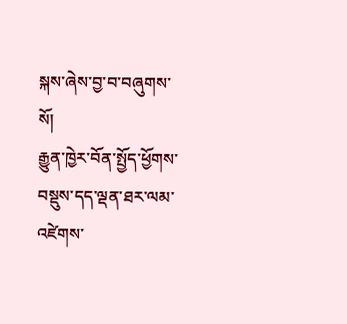སྐས་ཞེས་བྱ་བ་བཞུགས་སོ།
རྒྱུན་ཁྱེར་བོན་སྤྱོད་ཕྱོགས་བསྡུས་དད་ལྡན་ཐར་ལམ་འཛེགས་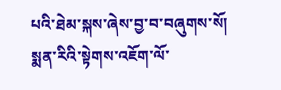པའི་ཐེམ་སྐས་ཞེས་བྱ་བ་བཞུགས་སོ།
སྨན་རིའི་སྟེགས་འཇོག་ལོ་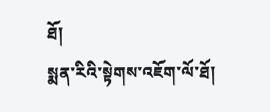ཐོ།
སྨན་རིའི་སྟེགས་འཇོག་ལོ་ཐོ།